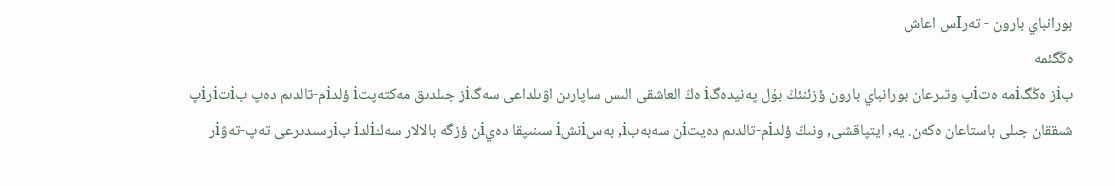بورانباي بارون - تەرIس اعاش
ەڭگئمە
بiز ەڭگiمە ەتiپ وتىرعان بورانباي بارون ؤزئنئڭ بۇل پەنيدەگi ەڭ العاشقى الىس ساپارىن اۋىلداعى سەگiز جىلدىق مەكتەپتi ؤلدiم-تالدىم دەپ بiتiرiپ شىققان جىلى باستاعان ەكەن. يە, ايتپاقشى, ونىڭ ؤلدiم-تالدىم دەيتiن سەبەبi, بەسiنشi سىنىپقا دەيiن ؤزگە بالالار سەكiلدi بiرسىدىرعى تەپ-تەۋiر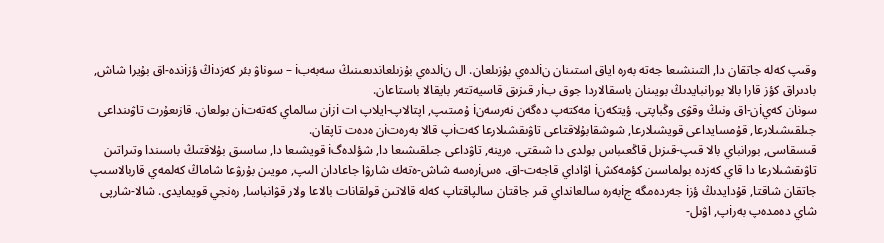وقىپ كەلە جاتقان دا, التىنشىعا جەتە بەرە اياق استىنان نiلدەي بۇزىلعان. ال نiلدەي بۇزىلعاندىعىنىڭ سەبەبi – سوناۋ بئر كەزدiڭ ؤزiندە-اق بۇيرا شاش, بادىراق كؤز قارا بالا بورانبايدىڭ بويىنان باسقالاردا جوق بiر قىزىق قاسيەتتەر بايقالا باستاعان.
سونان كەيiن-اق ونىڭ وقۋى وڭباپتى. ؤيتكەنi مەكتەپ دەگەن نەرسەنi ۇمىتىپ, اپتالاپ-ايلاپ ات iزiن سالماي كەتەتiن بولعان. قازىعۇرت تاۋىنداعى جىلقىشىلارعا, قۇمسايداعى قويشىلارعا, شوشقابۇلاقتاعى تاۋىقشىلارعا كەتiپ قالا بەرەتiن ەدەت تاپقان.
قىسقاسى, بورانباي بالا قىپ-قىزىل قاڭعىباس بولدى دا شىقتى. ەرينە, تاۋداعى جىلقىشىعا دا, شؤلدەگi قويشىعا دا, ساسىق بۇلاقتىڭ باسىندا وتىراتىن تاۋىقشىلارعا دا قاي كەزدە بولماسىن كؤمەكشi اۋاداي قاجەت-اق. ەسiرەسە شاش-ەتەك شارۋا جاعادان الىپ, مويىن بۇرۋعا شاماڭ كەلمەي قاربالاسىپ جاتقان شاقتا, قۇدايدىڭ ؤزi جەردەمگە جiبەرە سالعانداي قىر جاقتان سالپاقتاپ كەلە قالاتىن قولقانات بالاعا ولار قۋانباسا, رەنجي قويمايدى. شالا-شارپى شاي دەمدەپ بەرiپ, اۋىل-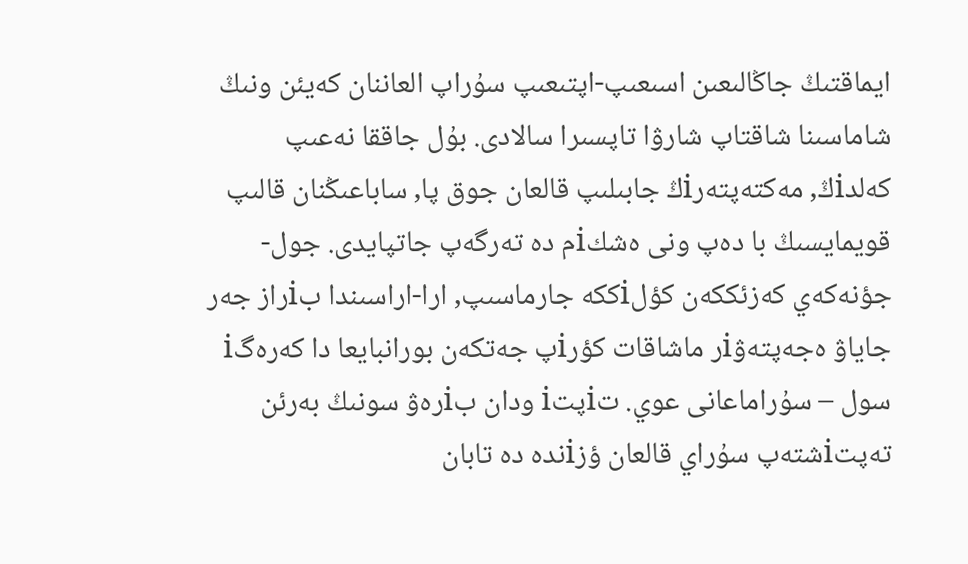ايماقتىڭ جاڭالىعىن اسىعىپ-اپتىعىپ سۇراپ العاننان كەيئن ونىڭ شاماسىنا شاقتاپ شارۋا تاپسىرا سالادى. بۇل جاققا نەعىپ كەلدiڭ, مەكتەپتەرiڭ جابىلىپ قالعان جوق پا, ساباعىڭنان قالىپ قويمايسىڭ با دەپ ونى ەشكiم دە تەرگەپ جاتپايدى. جول-جؤنەكەي كەزئككەن كؤلiككە جارماسىپ, ارا-اراسىندا بiراز جەر جاياۋ ەجەپتەۋiر ماشاقات كؤرiپ جەتكەن بورانبايعا دا كەرەگi سول – سۇراماعانى عوي. تiپتi ودان بiرەۋ سونىڭ بەرئن تەپتiشتەپ سۇراي قالعان ؤزiندە دە تابان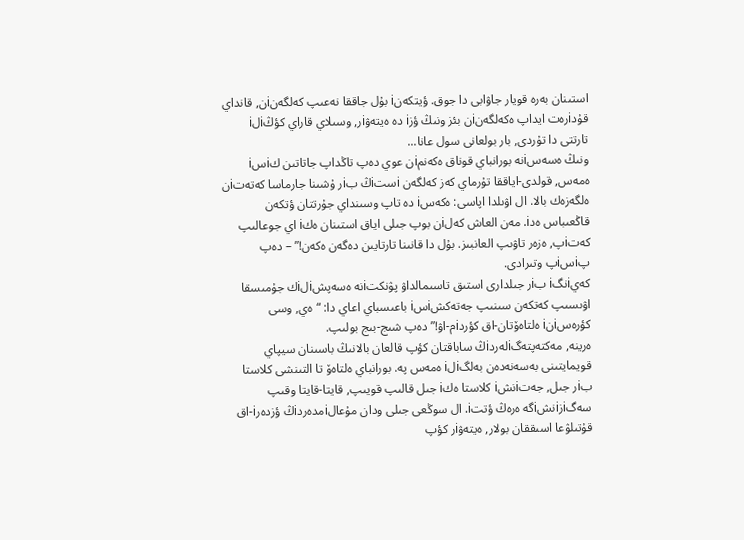استىنان بەرە قويار جاۋابى دا جوق. ؤيتكەنi بۇل جاققا نەعىپ كەلگەنiن, قانداي قۇدiرەت ايداپ ەكەلگەنiن بئز ونىڭ ؤزi دە ەيتەۋiر, وسىلاي قاراي كؤڭiلi تارتتى دا تۇردى, بار بولعانى سول عانا...
ونىڭ ەسەسiنە بورانباي قوناق ەكەنمiن عوي دەپ تاڭداپ جاتاتىن كiسi ەمەس, قولدى-اياققا تۇرماي كەز كەلگەن iستiڭ بiر ۇشىنا جارماسا كەتەتiن ەلگەزەك بالا. ال اۋىلدا اپاسى: ەكەسi دە تاپ وسىنداي جۇرتتان ؤتكەن قاڭعىباس ەدi. مەن العاش كەلiن بوپ جىلى اياق استىنان ەكi اي جوعالىپ كەتiپ, ەزەر تاۋىپ العانبىز. بۇل دا قانىنا تارتايىن دەگەن ەكەن!” – دەپ پiسiپ وتىرادى.
كەيiنگi بiر جىلدارى استىق تاسىمالداۋ پۋنكتiنە ەسەپشiلiك جۇمىسقا اۋىسىپ كەتكەن سىنىپ جەتەكشiسi باعىسباي اعاي دا: “ەي, وسى كؤرەسiنi ەلتاەۆتان-اق كؤردiم-اۋ!” دەپ شىج-بىج بولىپ.
ەرينە, مەكتەپتەگiلەردiڭ ساباقتان كؤپ قالعان بالانىڭ باسىنان سيپاي قويمايتىنى بەسەنەدەن بەلگiلi ەمەس پە. بورانباي ەلتاەۆ تا التىنشى كلاستا بiر جىل, جەتiنشi كلاستا ەكi جىل قالىپ قويىپ, قايتا-قايتا وقىپ سەگiزiنشiگە ەرەڭ ؤتتi. ال سوڭعى جىلى ودان مۇعالiمدەردiڭ ؤزدەرi-اق قۇتىلۋعا اسىققان بولار, ەيتەۋiر كؤپ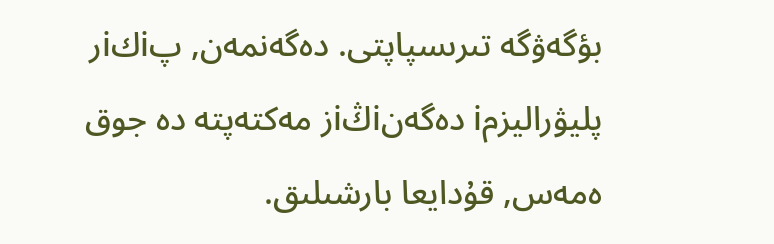بؤگەۋگە تىرىسپاپتى. دەگەنمەن, پiكiر پليۋراليزمi دەگەنiڭiز مەكتەپتە دە جوق ەمەس, قۇدايعا بارشىلىق.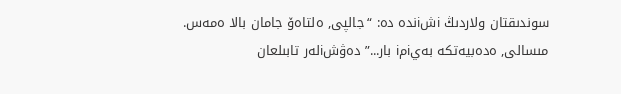سوندىقتان ولاردىڭ iشiندە دە: “جالپى, ەلتاەۆ جامان بالا ەمەس. مىسالى, ەدەبيەتكە بەيiمi بار...” دەۋشiلەر تابىلعان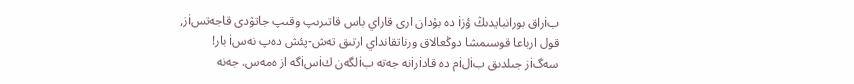بiراق بورانبايدىڭ ؤزi دە بۇدان ارى قاراي باس قاتىرىپ وقىپ جاتۋدى قاجەتسiز, قول ارباعا قوسىمشا دوڭعالاق ورناتقانداي ارتىق تەش-پئش دەپ نەسi بار! سەگiز جىلدىق بiلiم دە قادiرiنە جەتە بiلگەن كiسiگە از ەمەس. جەنە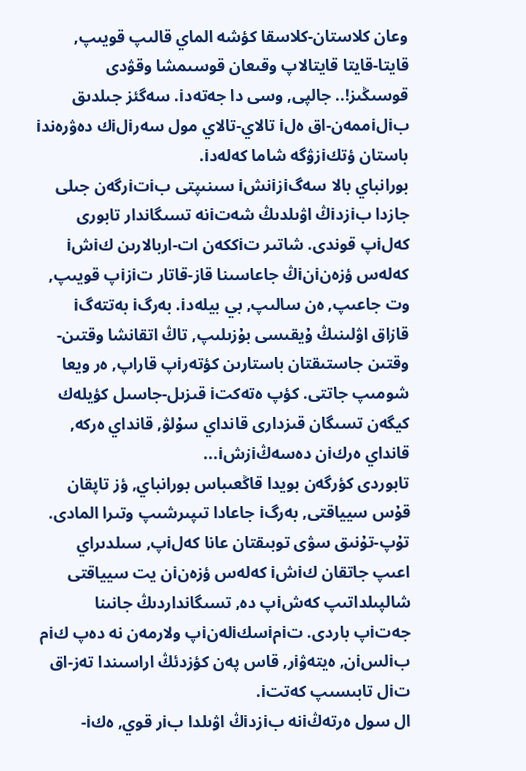وعان كلاستان-كلاسقا كؤشە الماي قالىپ قويىپ, قايتا-قايتا قايتالاپ وقىعان قوسىمشا وقۋدى قوسىڭىز!.. جالپى, وسى دا جەتەدi. سەگئز جىلدىق بiلiممەن-اق ەلi تالاي-تالاي مول سەرiلiك دەۋرەندi باستان ؤتكiزۋگە شاما كەلەدi.
بورانباي بالا سەگiزiنشi سىنىپتى بiتiرگەن جىلى جازدا بiزدiڭ اۋىلدىڭ شەتiنە تسىگاندار تابورى كەلiپ قوندى. شاتىر تiككەن ات-اربالارىن كiشi كەلەس ؤزەنiنiڭ جاعاسىنا قاز-قاتار تiزiپ قويىپ, وت جاعىپ, ەن سالىپ, بي بيلەدi. بەرگi بەتتەگi قازاق اۋلىنىڭ ۇيقىسى بۇزىلىپ, تاڭ اتقانشا وقتىن-وقتىن جاستىقتان باستارىن كؤتەرiپ قاراپ, ەر ويعا شومىپ جاتتى. كؤپ ەتەكتi قىزىل-جاسىل كؤيلەك كيگەن تسىگان قىزدارى قانداي سۇلۋ, قانداي ەركە, قانداي ەركiن دەسەڭiزشi...
تابوردى كؤرگەن بويدا قاڭعىباس بورانباي, ؤز تاپقان قۇس سيياقتى, بەرگi جاعادا تىپىرشىپ وتىرا المادى. تۇپ-تۇنىق سۋى توبىقتان عانا كەلiپ, سىلدىراي اعىپ جاتقان كiشi كەلەس ؤزەنiن يت سيياقتى شالپىلداتىپ كەشiپ دە, تسىگانداردىڭ جانىنا جەتiپ باردى. تiمiسكiلەنiپ ولارمەن نە دەپ كiم بiلسiن, ەيتەۋiر, قاس پەن كؤزدئڭ اراسىندا تەز-اق تiل تابىسىپ كەتتi.
ال سول ەرتەڭiنە بiزدiڭ اۋىلدا بiر قوي, ەكi-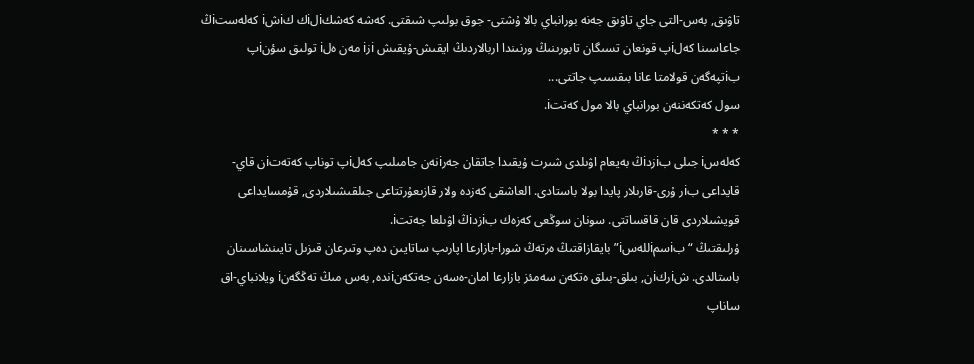تاۋىق, بەس-التى جاي تاۋىق جەنە بورانباي بالا ۇشتى- جوق بولىپ شىقتى. كەشە كەشكiلiك كiشi كەلەستiڭ جاعاسىنا كەلiپ قونعان تسىگان تابورىنىڭ ورنىندا اربالاردىڭ ايقىش-ۇيقىش iزi مەن ەلi تولىق سؤنiپ بiتپەگەن قولامتا عانا بىقسىپ جاتتى...
سول كەتكەننەن بورانباي بالا مول كەتتi.
* * *
كەلەسi جىلى بiزدiڭ بەيعام اۋىلدى شىرت ۇيقىدا جاتقان جەرiنەن جامىلىپ كەلiپ توناپ كەتەتiن قاي-قايداعى بiر ۇرى-قارىلار پايدا بولا باستادى. العاشقى كەزدە ولار قازىعۇرتتاعى جىلقىشىلاردى, قۇمسايداعى قويشىلاردى قان قاقساتتى. سونان سوڭعى كەزەك بiزدiڭ اۋىلعا جەتتi.
ۇرلىقتىڭ “بiسمiللەسi” بايقازاقتىڭ ەرتەڭ شورا-بازارعا اپارىپ ساتايىن دەپ وتىرعان قىزىل تايىنشاسىنان باستالدى. شiركiن, بىلق-بىلق ەتكەن سەمئز بازارعا امان-ەسەن جەتكەنiندە, بەس مىڭ تەڭگەنi ويلانباي-اق ساناپ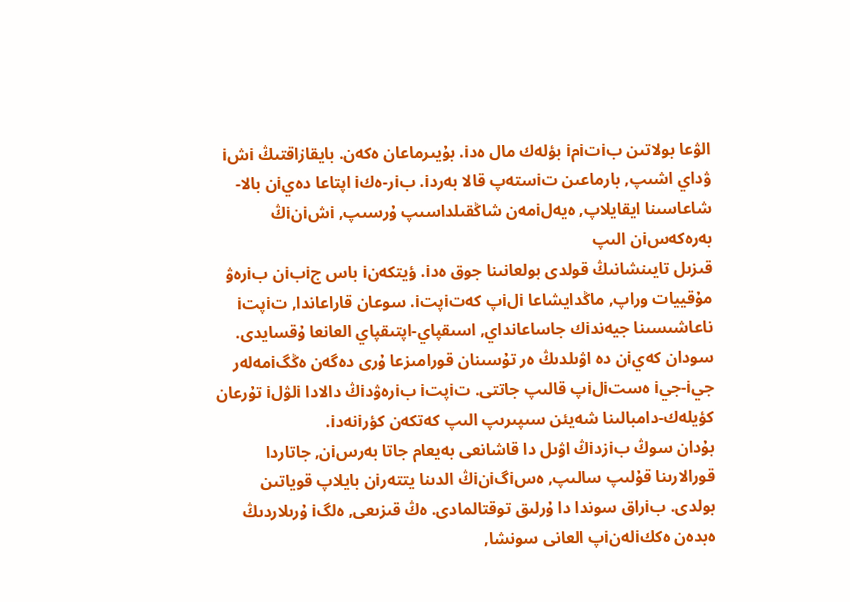الۋعا بولاتىن بiتiمi بؤلەك مال ەدi. بۇيىرماعان ەكەن. بايقازاقتىڭ iشi ۋداي اشىپ, بارماعىن تiستەپ قالا بەردi. بiر-ەكi اپتاعا دەيiن بالا-شاعاسىنا ايقايلاپ, ەيەلiمەن شاڭقىلداسىپ ۇرسىپ, iشiنiڭ بەرەكەسiن الىپ
قىزىل تايىنشانىڭ قولدى بولعانىنا جوق ەدi. ؤيتكەنi باس جiبiن بiرەۋ مۇقييات وراپ, ماڭدايشاعا iلiپ كەتiپتi. سوعان قاراعاندا, تiپتi ناعاشىسىنا جيەندiك جاساعانداي, اسىقپاي-اپتىقپاي العانعا ۇقسايدى.
سودان كەيiن دە اۋىلدىڭ ەر تۇسىنان قورامىزعا ۇرى دەگەن ەڭگiمەلەر جيi-جيi ەستiلiپ قالىپ جاتتى. تiپتi بiرەۋدiڭ دالادا iلۋلi تۇرعان كؤيلەك-دامبالىنا شەيئن سىپىرىپ الىپ كەتكەن كؤرiنەدi.
بۇدان سوڭ بiزدiڭ اۋىل دا قاشانعى بەيعام جاتا بەرسiن, جاتاردا قورالارىنا قۇلىپ سالىپ, ەسiگiنiڭ الدىنا يتتەرiن بايلاپ قوياتىن بولدى. بiراق سوندا دا ۇرلىق توقتالمادى. ەڭ قىزىعى, ەلگi ۇرىلاردىڭ ەبدەن ەككiلەنiپ العانى سونشا,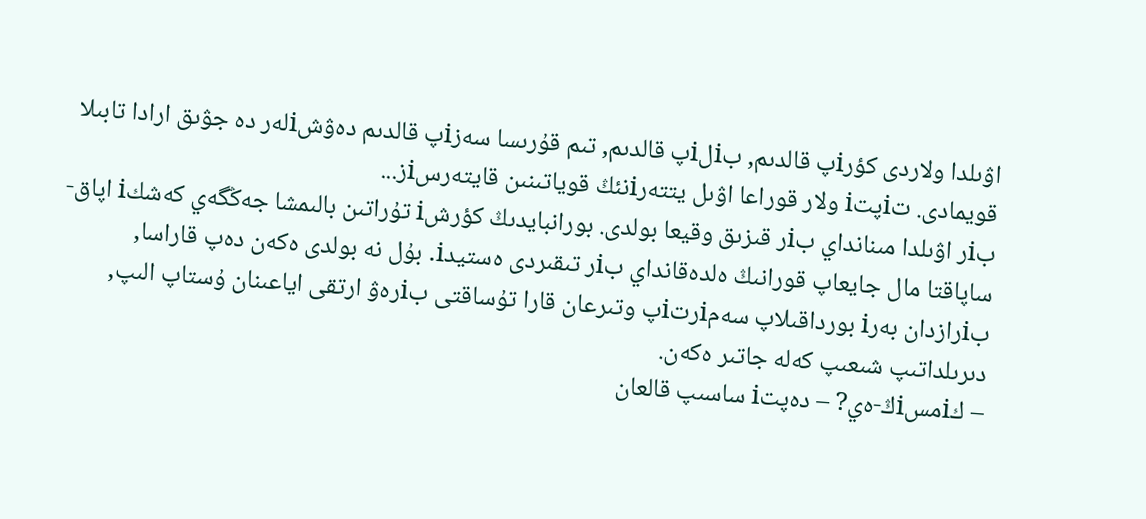اۋىلدا ولاردى كؤرiپ قالدىم, بiلiپ قالدىم, تىم قۇرىسا سەزiپ قالدىم دەۋشiلەر دە جۋىق ارادا تابىلا قويمادى. تiپتi ولار قوراعا اۋىل يتتەرiنئڭ قوياتىنىن قايتەرسiز...
بiر اۋىلدا مىنانداي بiر قىزىق وقيعا بولدى. بورانبايدىڭ كؤرشi تۇراتىن بالىمشا جەڭگەي كەشكi اپاق-ساپاقتا مال جايعاپ قورانىڭ ەلدەقانداي بiر تىقىردى ەستيدi. بۇل نە بولدى ەكەن دەپ قاراسا, بiرازدان بەرi بورداقىلاپ سەمiرتiپ وتىرعان قارا تۇساقتى بiرەۋ ارتقى اياعىنان ۇستاپ الىپ, دىرىلداتىپ شىعىپ كەلە جاتىر ەكەن.
– كiمسiڭ-ەي? – دەپتi ساسىپ قالعان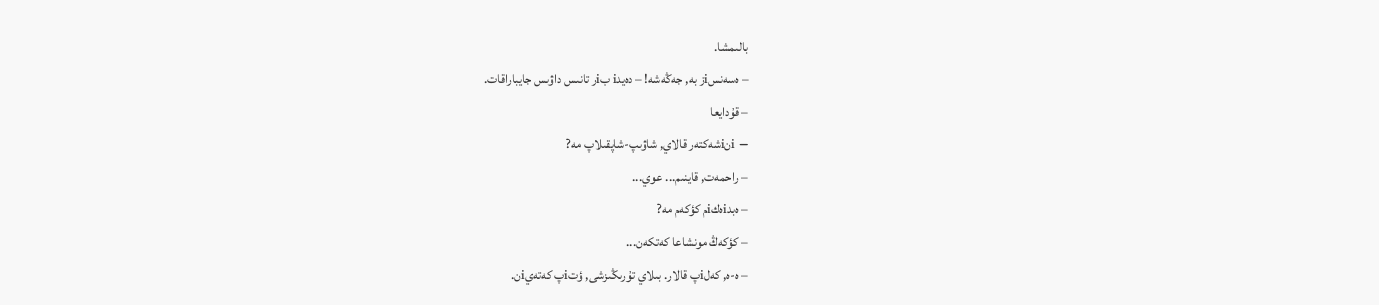بالىمشا.
– ەسەنسiز بە, جەڭەشە! – دەيدi بiر تانىس داۋىس جايباراقات.
– قۇدايعا
– iنiشەكتەر قالاي, شاۋىپ-شاپقىلاپ مە?
– راحمەت, قاينىم... عوي...
– ەبدiەكiم كؤكەم مە?
– كؤكەڭ مونشاعا كەتكەن...
– ە-ە, كەلiپ قالار. بىلاي تۇرىڭىزشى, ؤتiپ كەتەيiن.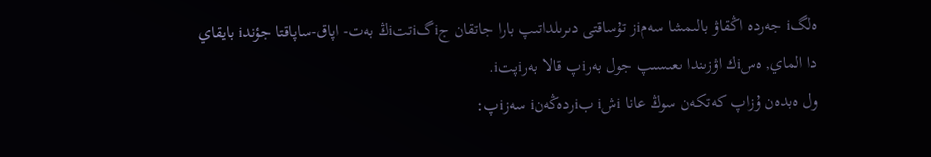ەلگi جەردە اڭقاۋ بالىمشا سەمiز تۇساقتى دىرىلداتىپ بارا جاتقان جiگiتتiڭ بەت- اپاق-ساپاقتا جؤندi بايقاي دا الماي, ەسiك اۋزىندا ىعىسىپ جول بەرiپ قالا بەرiپتi.
ول ەبدەن ۇزاپ كەتكەن سوڭ عانا iشi بiردەڭەنi سەزiپ: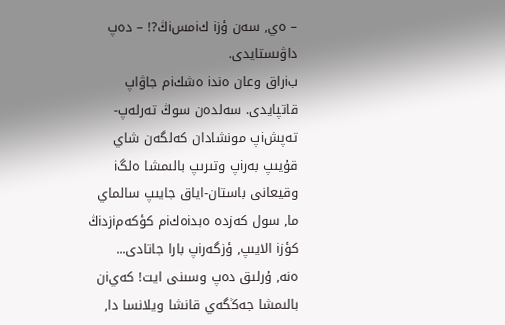– ەي, سەن ؤزi كiمسiڭ?! – دەپ داۋىستايدى.
بiراق وعان ەندi ەشكiم جاۋاپ قاتپايدى. سەلدەن سوڭ تەرلەپ-تەپشiپ مونشادان كەلگەن شاي قۇيىپ بەرiپ وتىرىپ بالىمشا ەلگi وقيعانى باستان-اياق جايىپ سالماي ما, سول كەزدە ەبدiەكiم كؤكەمiزدiڭ كؤزi الايىپ, ؤزگەرiپ بارا جاتادى...
ەنە, ۇرلىق دەپ وسىنى ايت! كەيiن بالىمشا جەڭگەي قانشا ويلانسا دا,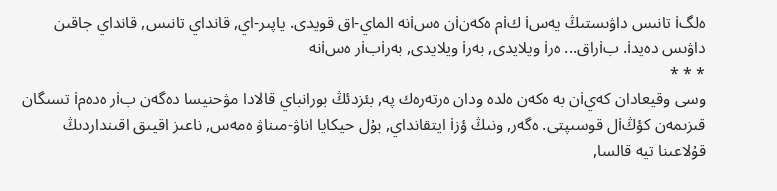ەلگi تانىس داۋىستىڭ يەسi كiم ەكەنiن ەسiنە الماي-اق قويدى. ياپىر-اي, قانداي تانىس, قانداي جاقىن داۋىس دەيدi. بiراق... ەرi ويلايدى, بەرi ويلايدى, بەرiبiر ەسiنە
* * *
وسى وقيعادان كەيiن بە ەكەن ەلدە ودان ەرتەرەك پە, بئزدئڭ بورانباي قالادا مۋحنيسا دەگەن بiر ەدەمi تسىگان قىزىمەن كؤڭiل قوسىپتى. ەگەر, ونىڭ ؤزi ايتقانداي, بۇل حيكايا اناۋ-مىناۋ ەمەس, ناعىز اقيىق اقىنداردىڭ قۇلاعىنا تيە قالسا,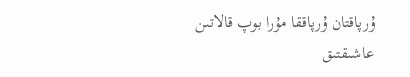ۇرپاقتان ۇرپاققا مۇرا بوپ قالاتىن عاشىقتىق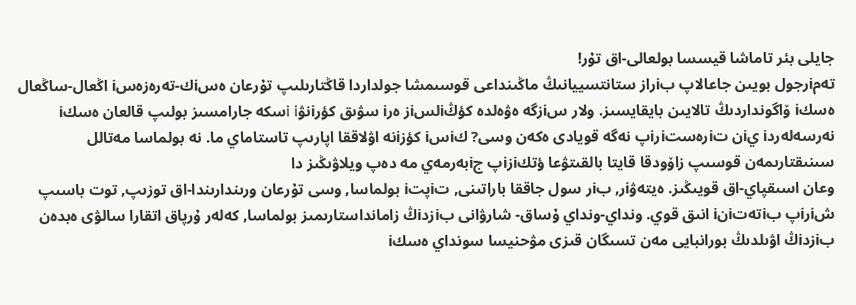جايلى بئر تاماشا قيسسا بولعالى-اق تۇر!
تەمiرجول بويىن جاعالاپ بiراز ستانتسييانىڭ ماڭىنداعى قوسىمشا جولداردا قاڭتارىلىپ تۇرعان ەسiك-تەرەزەسi اڭعال-ساڭعال ەسكi ۆاگونداردىڭ تالايىن بايقايسىز. ولار سiزگە ەۋەلدە كؤڭiلسiز ەرi سۋىق كؤرiنۋi iسكە جارامسىز بولىپ قالعان ەسكi نەرسەلەردi يiن تiرەستiرiپ نەگە قويادى ەكەن وسى? كiسi كؤزiنە اۋلاققا اپارىپ تاستاماي ما. نە بولماسا مەتالل سىنىقتارىمەن قوسىپ زاۆودقا قايتا بالقىتۋعا ؤتكiزiپ جiبەرمەي مە دەپ ويلاۋىڭىز دا
وعان اسىقپاي-اق قويىڭىز. ەيتەۋiر, بiر سول جاققا باراتىنى, تiپتi بولماسا, وسى تۇرعان ورىندارىندا-اق توزىپ, توت باسىپ شiرiپ بiتەتiنi انىق قوي. ونداي-ونداي ۇساق- شارۋانى بiزدiڭ زامانداستارىمىز بولماسا, كەلەر ۇرپاق اتقارا سالۋى ەبدەن
بiزدiڭ اۋىلدىڭ بورانبايى مەن تسىگان قىزى مۋحنيسا سونداي ەسكi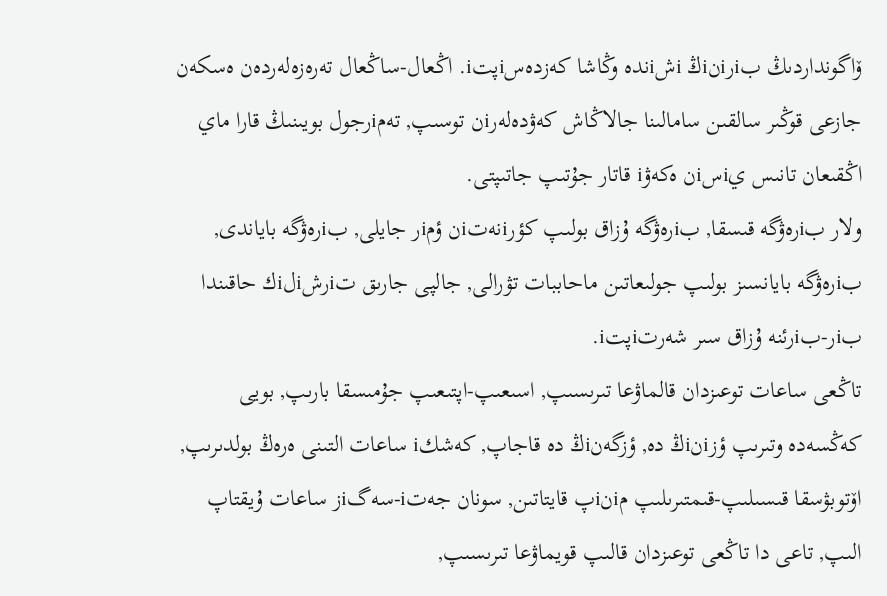ۆاگونداردىڭ بiرiنiڭ iشiندە وڭاشا كەزدەسiپتi. اڭعال-ساڭعال تەرەزەلەردەن ەسكەن جازعى قوڭىر سالقىن سامالىنا جالاڭاش كەۋدەلەرiن توسىپ, تەمiرجول بويىنىڭ قارا ماي اڭقىعان تانىس يiسiن ەكەۋi قاتار جۇتىپ جاتىپتى.
ولار بiرەۋگە قىسقا, بiرەۋگە ۇزاق بولىپ كؤرiنەتiن ؤمiر جايلى, بiرەۋگە باياندى, بiرەۋگە بايانسىز بولىپ جولىعاتىن ماحاببات تۋرالى, جالپى جارىق تiرشiلiك حاقىندا بiر-بiرئنە ۇزاق سىر شەرتiپتi.
تاڭعى ساعات توعىزدان قالماۋعا تىرىسىپ, اسىعىپ-اپتىعىپ جۇمىسقا بارىپ, بويى كەڭسەدە وتىرىپ ؤزiنiڭ دە, ؤزگەنiڭ دە قاجاپ, كەشكi ساعات التىنى ەرەڭ بولدىرىپ, اۆتوبۋسقا قىسىلىپ-قىمتىرىلىپ مiنiپ قايتاتىن, سونان جەتi-سەگiز ساعات ۇيقتاپ الىپ, تاعى دا تاڭعى توعىزدان قالىپ قويماۋعا تىرىسىپ,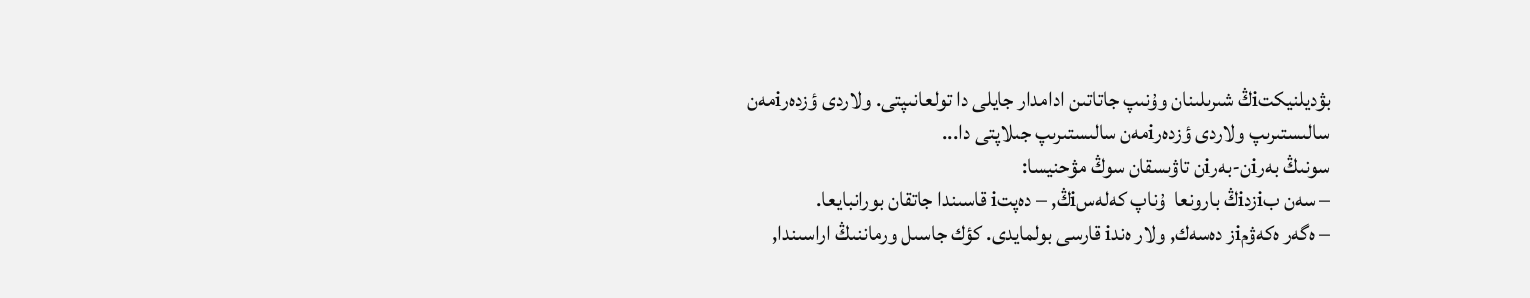بۋديلنيكتiڭ شىرىلىنان وۇنىپ جاتاتىن ادامدار جايلى دا تولعانىپتى. ولاردى ؤزدەرiمەن سالىستىرىپ ولاردى ؤزدەرiمەن سالىستىرىپ جىلاپتى دا...
سونىڭ بەرiن-بەرiن تاۋىسقان سوڭ مۋحنيسا:
– سەن بiزدiڭ بارونعا  ۇناپ كەلەسiڭ, – دەپتi قاسىندا جاتقان بورانبايعا.
– ەگەر ەكەۋمiز دەسەك, ولار ەندi قارسى بولمايدى. كؤك جاسىل ورماننىڭ اراسىندا,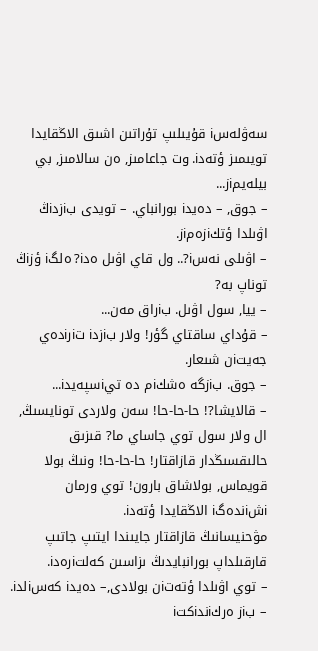سەۋلەسi قۇيىلىپ تۇراتىن اشىق الاڭقايدا تويىمىز ؤتەدi. وت جاعامىز, ەن سالامىز, بي بيلەيمiز...
– جوق, – دەيدi بورانباي. – تويدى بiزدiڭ اۋىلدا ؤتكiزەمiز.
– اۋىلى نەسi?.. ول قاي اۋىل ەدi? ەلگi ؤزiڭ توناپ بە?
– ييا, سول اۋىل. بiراق مەن...
– قۇداي ساقتاي گؤر! ولار بiزدi تiرiدەي جەيتiن شىعار.
– جوق. بiزگە ەشكiم دە تيiسپەيدi...
– قالايشا?! حا-حا-حا! سەن ولاردى تونايسىڭ, ال ولار سول توي جاساي ما? قىزىق حالىقسىڭدار قازاقتار! حا-حا-حا! ونىڭ بولا قويماس, بولاشاق بارون! توي ورمان iشiندەگi الاڭقايدا ؤتەدi.
مۋحنيسانىڭ قازاقتار جايىندا ايتىپ جاتىپ قارقىلداپ بورانبايدىڭ ىزاسىن كەلتiرەدi.
– توي اۋىلدا ؤتەتiن بولادى,– دەيدi كەسiلدi.
– بiز ەركiندiكتi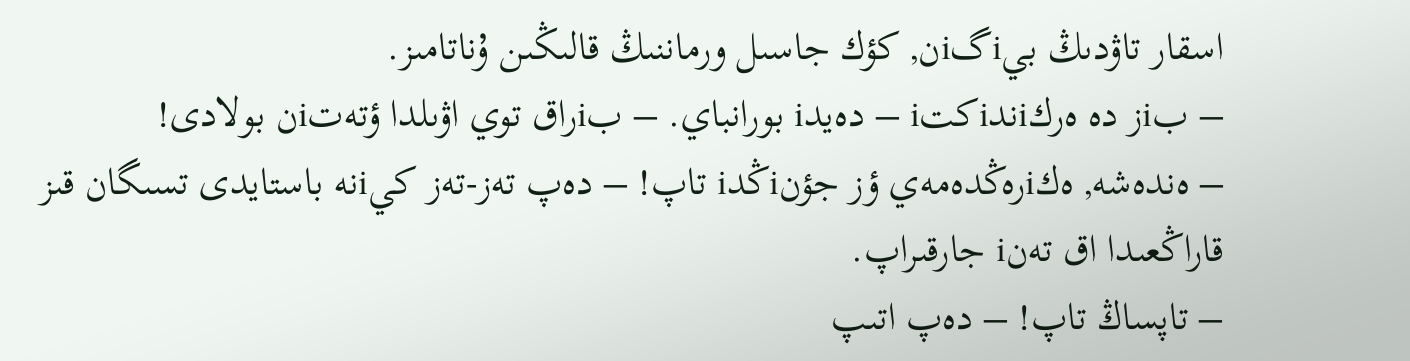اسقار تاۋدىڭ بيiگiن, كؤك جاسىل ورماننىڭ قالىڭىن ۇناتامىز.
– بiز دە ەركiندiكتi – دەيدi بورانباي. – بiراق توي اۋىلدا ؤتەتiن بولادى!
– ەندەشە, ەكiرەڭدەمەي ؤز جؤنiڭدi تاپ! – دەپ تەز-تەز كيiنە باستايدى تسىگان قىز قاراڭعىدا اق تەنi جارقىراپ.
– تاپساڭ تاپ! – دەپ اتىپ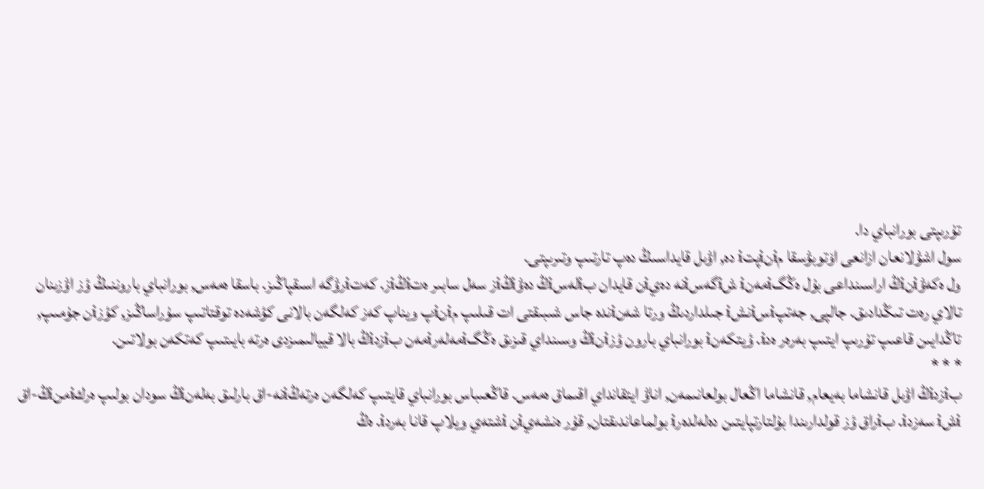تۇرىپتى بورانباي دا.
سول اشۋلانعان ازانعى اۆتوبۋسقا مiنiپتi دە, اۋىل قايداسىڭ دەپ تارتىپ وتىرىپتى.
ول ەكەۋiنiڭ اراسىنداعى بۇل ەڭگiمەنi شiگەسiنە دەيiن قايدان بiلەسiڭ دەۋiڭiز سەل سابىر ەتiڭiز. كەتiرۋگە اسىقپاڭىز. باسقا ەمەس, بورانباي باروننىڭ ؤز اۋزىنان تالاي رەت تىڭدادىق. جالپى, جەتپiسiنشi جىلداردىڭ ورتا شەنiندە جاس شىبىقتى ات قىلىپ مiنiپ ويناپ كەز كەلگەن بالانى كؤشەدە توقتاتىپ سۇراساڭىز, كؤزiن جۇمىپ, تاڭدايىن قاعىپ تۇرىپ ايتىپ بەرەر ەدi. ؤيتكەنi بورانباي بارون ؤزiنiڭ وسىنداي قىزىق ەڭگiمەلەرiمەن بiزدiڭ بالا قييالىمىزدى ەرتە بايىتىپ كەتكەن بولاتىن.
* * *
بiزدiڭ اۋىل قانشاما بەيعام, قانشاما اڭعال بولعانىمەن, اناۋ ايتقانداي اقىماق ەمەس. قاڭعىباس بورانباي قايتىپ كەلگەن ەرتەڭiنە-اق بارلىق بەلەنiڭ سودان بولىپ ەركiمنiڭ-اق iشi سەزدi. بiراق ؤز قولدارىندا بۇلتارتپايتىن دەلەلدەرi بولماعاندىقتان, قۇر ەنشەيiن iشتەي ويلاپ قانا بەردi. ەڭ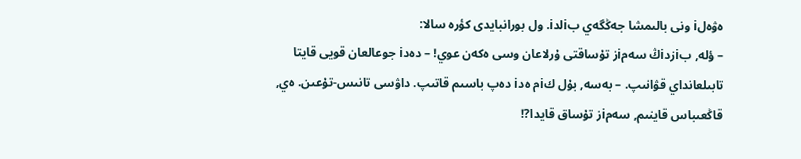ەۋەلi ونى بالىمشا جەڭگەي بiلدi. ول بورانبايدى كؤرە سالا:
– ؤلە, بiزدiڭ سەمiز تۇساقتى ۇرلاعان وسى ەكەن عوي! – دەدi جوعالعان قويى قايتا تابىلعانداي قۋانىپ. – بەسە, بۇل كiم ەدi دەپ باسىم قاتىپ. داۋسى تانىس-تۇعىن. ەي, قاڭعىباس قاينىم, سەمiز تۇساق قايدا?!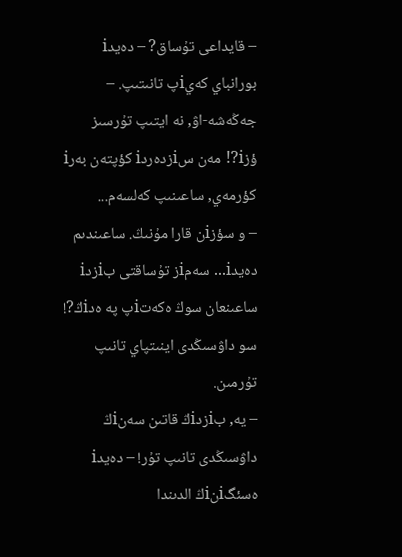– قايداعى تۇساق? – دەيدi بورانباي كەيiپ تانىتىپ. – جەڭەشە-اۋ, نە ايتىپ تۇرسىز ؤزi?! مەن سiزدەردi كؤپتەن بەرi كؤرمەي, ساعىنىپ كەلسەم...
– و سؤزiن قارا مۇنىڭ. ساعىندىم دەيدi... سەمiز تۇساقتى بiزدi ساعىنعان سوڭ ەكەتiپ پە ەدiڭ?! سو داۋسىڭدى اينىتپاي تانىپ تۇرمىن.
– يە, بiزدiڭ قاتىن سەنiڭ داۋسىڭدى تانىپ تۇر! – دەيدi ەسئگiنiڭ الدىندا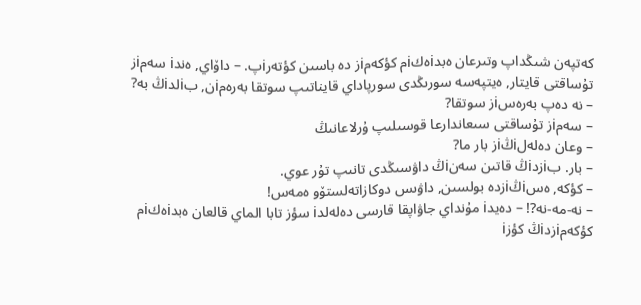كەتپەن شىڭداپ وتىرعان ەبدiەكiم كؤكەمiز دە باسىن كؤتەرiپ. – داۆاي, ەندi سەمiز تۇساقتى قايتار, ەيتپەسە سورىڭدى سورپاداي قايناتىپ سوتقا بەرەمiن, بiلدiڭ بە?
– نە دەپ بەرەسiز سوتقا?
– سەمiز تۇساقتى سىعاندارعا قوسىلىپ ۇرلاعانىڭ
– وعان دەلەلiڭiز بار ما?
– بار. بiزدiڭ قاتىن سەنiڭ داۋسىڭدى تانىپ تۇر عوي.
– كؤكە, ەسiڭiزدە بولسىن, داۋىس دوكازاتەلستۆو ەمەس!
– نە-مە-نە?! – دەيدi مۇنداي جاۋاپقا قارسى دەلەلدi سؤز تابا الماي قالعان ەبدiەكiم كؤكەمiزدiڭ كؤزi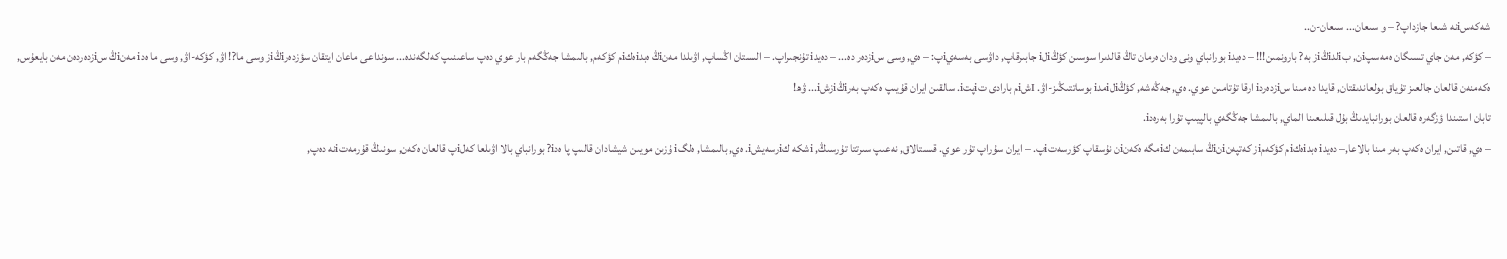شەكەسiنە شىعا جازداپ? – و سىعان... سىعان-ن..
– كؤكە, مەن جاي تسىگان ەمەسپiن, بiلدiڭiز بە? بارونمىن!!! – دەيدi بورانباي ونى ودان ەرمان تاڭ قالدىرا سوسىن كؤڭiلi جابىرقاپ, داۋسى بەسەيiپ: – ەي, وسى سiزدەر دە... – دەيدi تۇنجىراپ. – الىستان اڭساپ, اۋىلدا مەنiڭ ەبدiەكiم كؤكەم, بالىمشا جەڭگەم بار عوي دەپ ساعىنىپ كەلگەندە... سونداعى ماعان ايتقان سؤزدەرiڭiز وسى ما?! اۋ, كؤكە-اۋ, وسى ما ەدi مەنiڭ سiزدەردەن مەن بايعۇس, ەكەمنەن قالعان جالعىز تۇياق بولعاندىقتان, قايدا دە مىنا سiزدەردi ارقا تۇتامىن عوي. ەي, جەڭەشە, كؤڭiلiمدi بوساتتىڭىز-اۋ. Iشiم بارادى تiپتi. سالقىن ايران قۇيىپ ەكەپ بەرiڭiزشi... ۋھ!
تابان استىندا ؤزگەرە قالعان بورانبايدىڭ بۇل قىلىعىنا الماي, بالىمشا جەڭگەي بالپيىپ تۇرا بەرەدi.
– ەي, قاتىن, ايران ەكەپ بەر مىنا بالاعا,– دەيدi ەبدiەكiم كؤكەمiز كەتپەنiنiڭ سابىمەن كiمگە ەكەنiن نۇسقاپ كؤرسەتiپ. – ايران سۇراپ تۇر عوي. قىستالاق, نەعىپ سىرتتا تۇرسىڭ, iشكە كiرسەيشi. ەي, بالىمشا, ەلگi ۇزىن مويىن شيشادان قالىپ پا ەدi? بورانباي بالا اۋىلعا كەلiپ قالعان ەكەن, سونىڭ قۇرمەتiنە دەپ,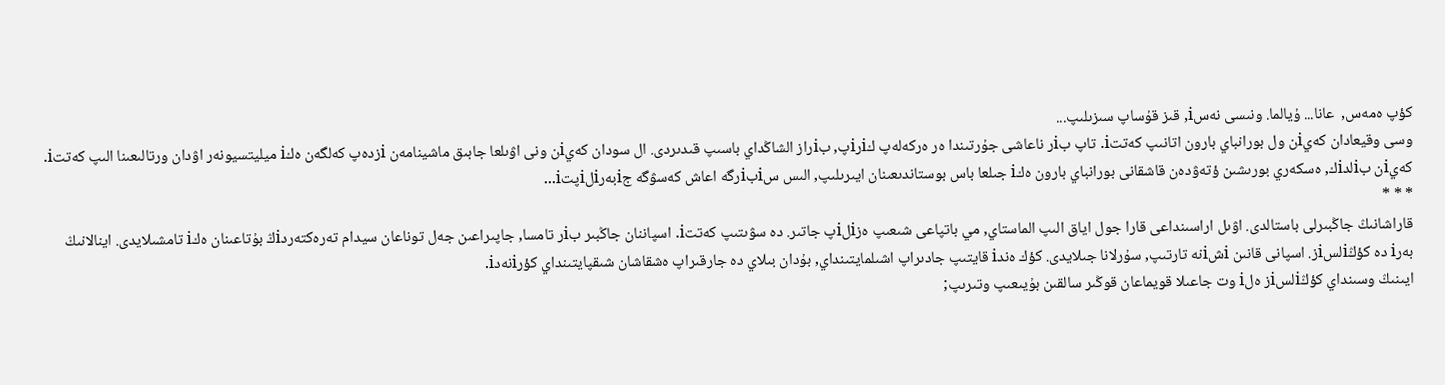كؤپ ەمەس,  عانا... ۇيالما. ونىسى نەسi, قىز قۇساپ سىزىلىپ...
وسى وقيعادان كەيiن ول بورانباي بارون اتانىپ كەتتi. تاپ بiر ناعاشى جۇرتىندا ەر ەركەلەپ كiرiپ, بiراز الشاڭداي باسىپ قىدىردى. ال سودان كەيiن ونى اۋىلعا جابىق ماشينامەن iزدەپ كەلگەن ەكi ميليتسيونەر اۋدان ورتالىعىنا الىپ كەتتi. كەيiن بiلدiك, ەسكەري بورىشىن ؤتەۋدەن قاشقانى بورانباي بارون ەكi جىلعا باس بوستاندىعىنان ايىرىلىپ, الىس سiبiرگە اعاش كەسۋگە جiبەرiلiپتi...
* * *
قاراشانىڭ جاڭبىرلى باستالدى. اۋىل اراسىنداعى قارا جول اياق الىپ الماستاي, مي باتپاعى شىعىپ ەزiلiپ جاتىر. دە سۋىتىپ كەتتi. اسپاننان جاڭبىر بiر تامسا, جاپىراعىن جەل توناعان سيدام تەرەكتەردiڭ بۇتاعىنان ەكi تامشىلايدى. اينالانىڭ بەرi دە كؤڭiلسiز. اسپانى قانىن iشiنە تارتىپ, سۇرلانا جىلايدى. كؤك ەندi قايتىپ جادىراپ اشىلمايتىنداي, بۇدان بىلاي دە جارقىراپ ەشقاشان شىقپايتىنداي كؤرiنەدi.
ايىنىڭ وسىنداي كؤڭiلسiز ەلi وت جاعىلا قويماعان قوڭىر سالقىن بۇيىعىپ وتىرىپ;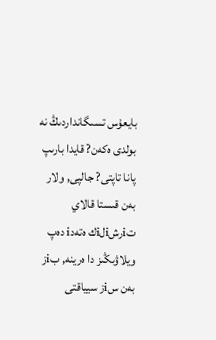بايعۇس تسىگانداردىڭ نە بولدى ەكەن? قايدا بارىپ پانا تاپتى? جالپى, ولار بەن قىستا قالاي تiرشiلiك ەتەدi دەپ ويلاۋىڭىز دا ەرينە, بiز بەن سiز سيياقتى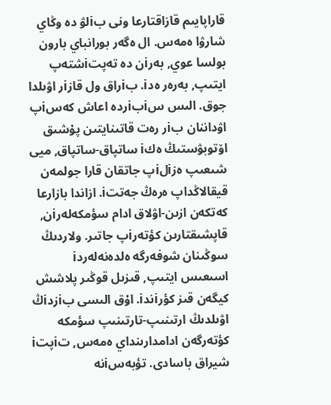قاراپايىم قازاقتارعا ونى بiلۋ دە وڭاي شارۋا ەمەس. ال ەگەر بورانباي بارون بولسا عوي, بەرiن دە تەپتiشتەپ ايتىپ, بەرەر ەدi. بiراق ول قازiر اۋىلدا جوق. الىس سiبiردە اعاش كەسiپ
اۋداننان بiر رەت قاتىنايتىن پۇشىق اۆتوبۋستىڭ ەكi ساتپاق-ساتپاق, ميى شىعىپ ەزiلiپ جاتقان قارا جولمەن قيقالاڭداپ ەرەڭ جەتتi. ازاندا بازارعا كەتكەن ازىن-اۋلاق ادام سؤمكەلەرiن, قاپشىقتارىن كؤتەرiپ جاتىر. ولاردىڭ سوڭىنان شوفەرگە ەلدەنەلەردi اسىعىس ايتىپ, قىزىل قوڭىر پلاشش كيگەن قىز كؤرiندi. اۇق الىسى بiزدiڭ اۋىلدىڭ ارتىنىپ-تارتىنىپ سؤمكە كؤتەرگەن ادامدارىنداي ەمەس, تiپتi شيراق باسادى. تؤبەسiنە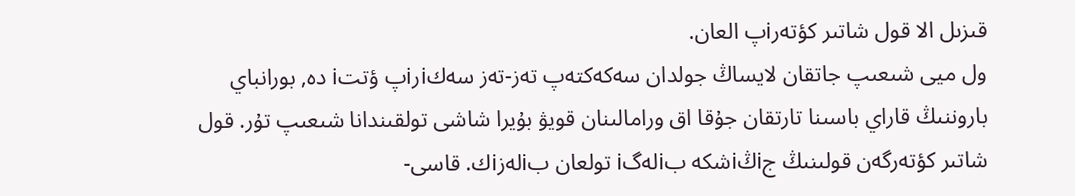قىزىل الا قول شاتىر كؤتەرiپ العان.
ول ميى شىعىپ جاتقان لايساڭ جولدان سەكەكتەپ تەز-تەز سەكiرiپ ؤتتi دە, بورانباي باروننىڭ قاراي باسىنا تارتقان جۇقا اق ورامالىنان قويۋ بۇيرا شاشى تولقىندانا شىعىپ تۇر. قول شاتىر كؤتەرگەن قولىنىڭ جiڭiشكە بiلەگi تولعان بiلەزiك. قاسى-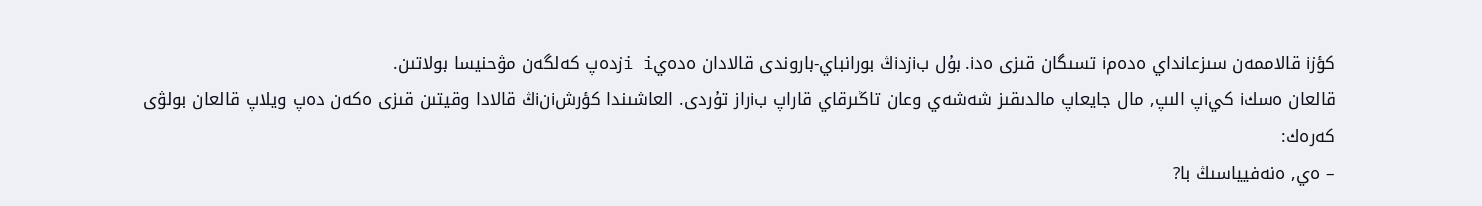كؤزi قالاممەن سىزعانداي ەدەمi تسىگان قىزى ەدi. بۇل بiزدiڭ بورانباي-باروندى قالادان ەدەيi iزدەپ كەلگەن مۋحنيسا بولاتىن.
قالعان ەسكi كيiپ الىپ, مال جايعاپ مالدىقىز شەشەي وعان تاڭىرقاي قاراپ بiراز تۇردى. العاشىندا كؤرشiنiڭ قالادا وقيتىن قىزى ەكەن دەپ ويلاپ قالعان بولۋى كەرەك:
– ەي, ەنەفيياسىڭ با?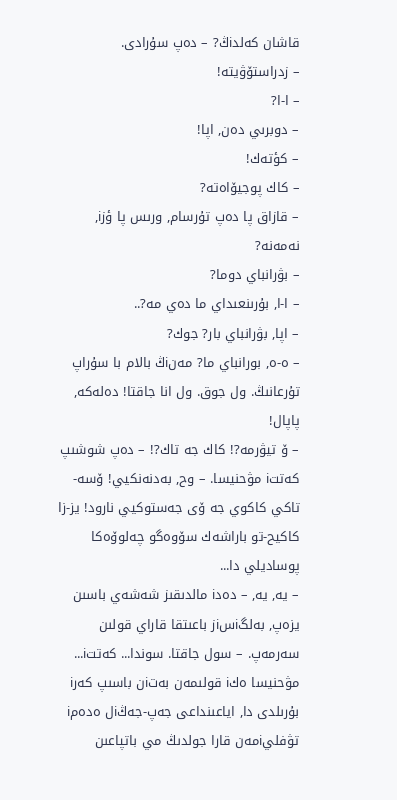قاشان كەلدiڭ? – دەپ سۇرادى.
– زدراستۆۋيتە!
– ا-ا?
– دوبرىي دەن, اپا!
– كؤتەك!
– كاك پوجيۆاەتە?
– قازاق پا دەپ تۇرسام, ورىس پا ؤزi, نەمەنە?
– بۋرانباي دوما?
– ا-ا, بۇرىنعىداي ما دەي مە?..
– اپا, بۋرانباي بار? جوك?
– ە-ە, بورانباي ما? مەنiڭ بالام با سۇراپ تۇرعانىڭ. ول جوق. ول انا جاقتا! دەلەكە, پاپال!
– ۆ تيۋرمە?! كاك جە تاك?! – دەپ شوشىپ كەتتi مۋحنيسا. – وح, بەدنەنكيي! ۆسە-تاكي كاكوي جە ۆى جەستوكيي نارود! يز-زا كاكيح-تو باراشەك سۆوەگو چەلوۆەكا پوساديلي دا...
– يە, يە, – دەدi مالدىقىز شەشەي باسىن يزەپ, بەلگiسiز باعىتقا قاراي قولىن سەرمەپ. – سول جاقتا. سوندا... كەتتi...
مۋحنيسا ەكi قولىمەن بەتiن باسىپ كەرi بۇرىلدى دا, اياعىنداعى جەپ-جەڭiل ەدەمi تۋفليiمەن قارا جولدىڭ مي باتپاعىن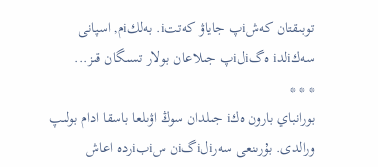توبىقتان كەشiپ جاياۋ كەتتi. بەلكiم, اسپانى سەكiلدi ەگiلiپ جىلاعان بولار تسىگان قىز...
* * *
بورانباي بارون ەكi جىلدان سوڭ اۋىلعا باسقا ادام بولىپ ورالدى. بۇرىنعى سەرiلiگiن سiبiردە اعاش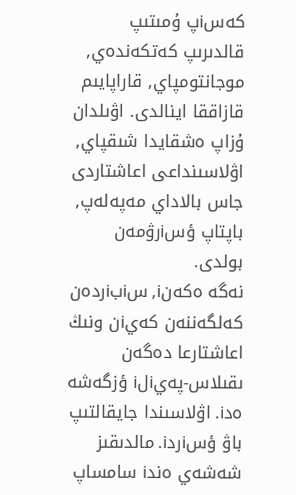كەسiپ ۇمىتىپ قالدىرىپ كەتكەندەي, موجانتومپاي, قاراپايىم قازاققا اينالدى. اۋىلدان ۇزاپ ەشقايدا شىقپاي, اۋلاسىنداعى اعاشتاردى جاس بالاداي مەپەلەپ, باپتاپ ؤسiرۋمەن بولدى.
نەگە ەكەنi, سiبiردەن كەلگەننەن كەيiن ونىڭ اعاشتارعا دەگەن ىقىلاس-پەيiلi ؤزگەشە ەدi. اۋلاسىندا جايقالتىپ باۋ ؤسiردi. مالدىقىز شەشەي ەندi سامساپ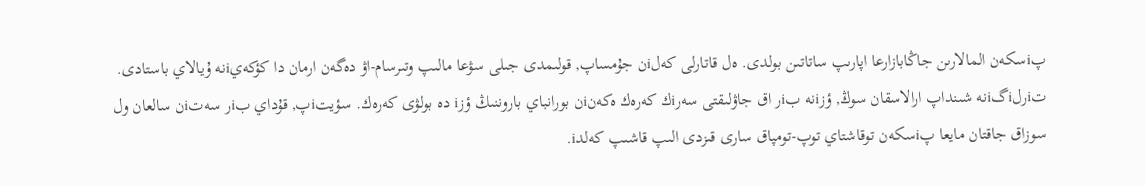پiسكەن المالارىن جاڭابازارعا اپارىپ ساتاتىن بولدى. ەل قاتارلى كەلiن جۇمساپ, قولىمدى جىلى سۋعا مالىپ وتىرسام-اۋ دەگەن ارمان دا كؤكەيiنە ۇيالاي باستادى. تiرلiگiنە شىنداپ ارالاسقان سوڭ, ؤزiنە بiر اق جاۋلىقتى سەرiك كەرەك ەكەنiن بورانباي باروننىڭ ؤزi دە بولۋى كەرەك. سؤيتiپ, قۇداي بiر سەتiن سالعان ول سوزاق جاقتان مايعا پiسكەن توقاشتاي توپ-تومپاق سارى قىزدى الىپ قاشىپ كەلدi.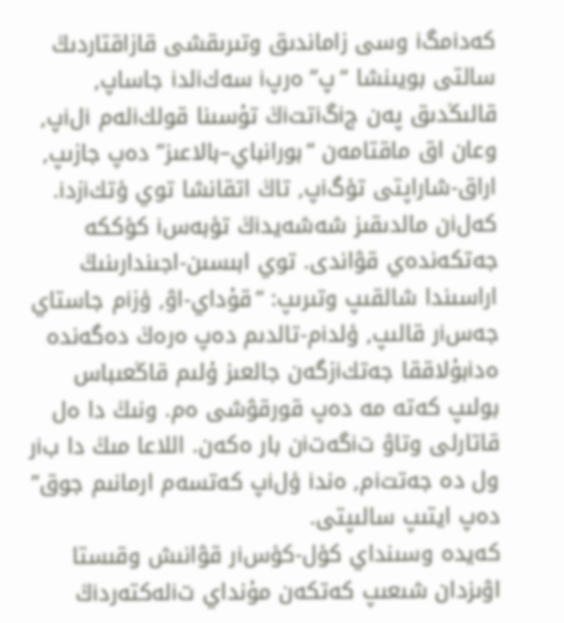كەدiمگi وسى زاماندىق وتىرىقشى قازاقتاردىڭ سالتى بويىنشا “پ” ەرپi سەكiلدi جاساپ, قالىڭدىق پەن جiگiتتiڭ تۇسىنا قولكiلەم iلiپ, وعان اق ماقتامەن “بورانباي–بالاعىز” دەپ جازىپ, اراق-شاراپتى تؤگiپ, تاڭ اتقانشا توي ؤتكiزدi. كەلiن مالدىقىز شەشەيدiڭ تؤبەسi كؤككە جەتكەندەي قۋاندى. توي ابىسىن-اجىندارىنىڭ اراسىندا شالقىپ وتىرىپ: “قۇداي-اۋ, ؤزiم جاستاي جەسiر قالىپ, ؤلدiم-تالدىم دەپ ەرەڭ دەگەندە ەدiبۇلاققا جەتكiزگەن جالعىز ۇلىم قاڭعىباس بولىپ كەتە مە دەپ قورقۋشى ەم. ونىڭ دا ەل قاتارلى وتاۋ تiگەتiن بار ەكەن. اللاعا مىڭ دا بiر ول دە جەتتiم, ەندi ؤلiپ كەتسەم ارمانىم جوق” دەپ ايتىپ سالىپتى.
كەيدە وسىنداي كؤل-كؤسiر قۋانىش وقىستا اۋىزدان شىعىپ كەتكەن مۇنداي تiلەكتەردiڭ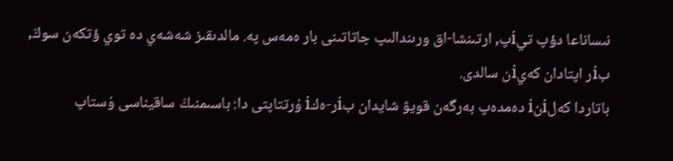نىساناعا دؤپ تيiپ, ارتىنشا-اق ورىندالىپ جاتاتىنى بار ەمەس پە. مالدىقىز شەشەي دە توي ؤتكەن سوڭ, بiر اپتادان كەيiن سالدى.
باتاردا كەلiنi دەمدەپ بەرگەن قويۋ شايدان بiر-ەكi ۇرتتاپتى دا: باسىمنىڭ ساقيناسى ۇستاپ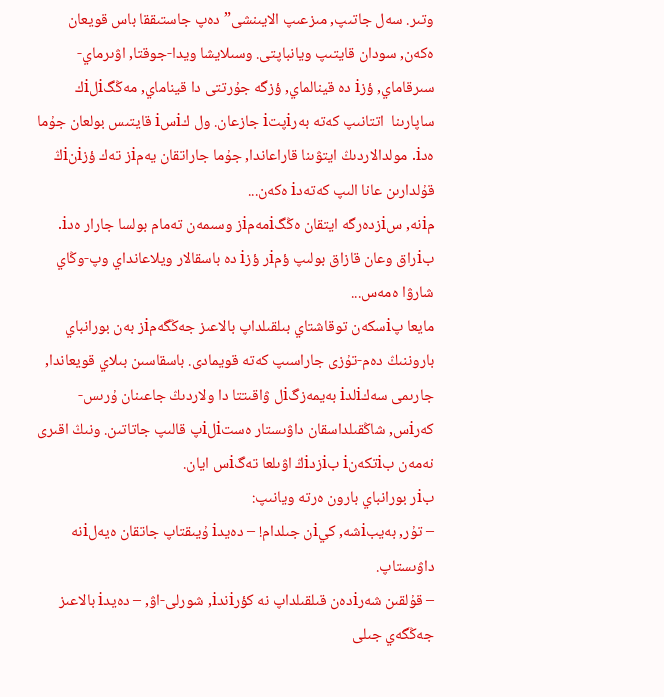وتىر. سەل جاتىپ, مىزعىپ الايىنشى” دەپ جاستىققا باس قويعان ەكەن, سودان قايتىپ ويانباپتى. وسىلايشا ويدا-جوقتا, اۋىرماي-سىرقاماي, ؤزi دە قينالماي, ؤزگە جۇرتتى دا قيناماي, مەڭگiلiك ساپارىنا  اتتانىپ كەتە بەرiپتi جازعان. ول كiسi قايتىس بولعان جۇما ەدi. مولدالاردىڭ ايتۋىنا قاراعاندا, جۇما جاراتقان يەمiز تەك ؤزiنiڭ قۇلدارىن عانا الىپ كەتەدi ەكەن...
مiنە, سiزدەرگە ايتقان ەڭگiمەمiز وسىمەن تەمام بولسا جارار ەدi. بiراق وعان قازاق بولىپ ؤمiر ؤزi دە باسقالار ويلاعانداي وپ-وڭاي شارۋا ەمەس...
مايعا پiسكەن توقاشتاي بىلقىلداپ بالاعىز جەڭگەمiز بەن بورانباي باروننىڭ دەم-تۇزى جاراسىپ كەتە قويمادى. باسقاسىن بىلاي قويعاندا, جارىمى سەكiلدi بەيمەزگiل ۋاقىتتا دا ولاردىڭ جاعىنان ۇرىس-كەرiس, شاڭقىلداسقان داۋىستار ەستiلiپ قالىپ جاتاتىن. ونىڭ اقىرى نەمەن بiتكەنi بiزدiڭ اۋىلعا تەگiس ايان.
بiر بورانباي بارون ەرتە ويانىپ:
– تۇر, بەيبiشە, كيiن جىلدام! – دەيدi ۇيىقتاپ جاتقان ەيەلiنە داۋىستاپ.
– قۇلقىن شەرiدەن قىلقىلداپ نە كؤرiندi, شورلى-اۋ, – دەيدi بالاعىز جەڭگەي جىلى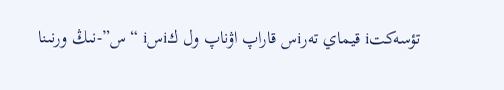تؤسەكتi قيماي تەرiس قاراپ اۋناپ ول كiسi “س”-نىڭ ورنىنا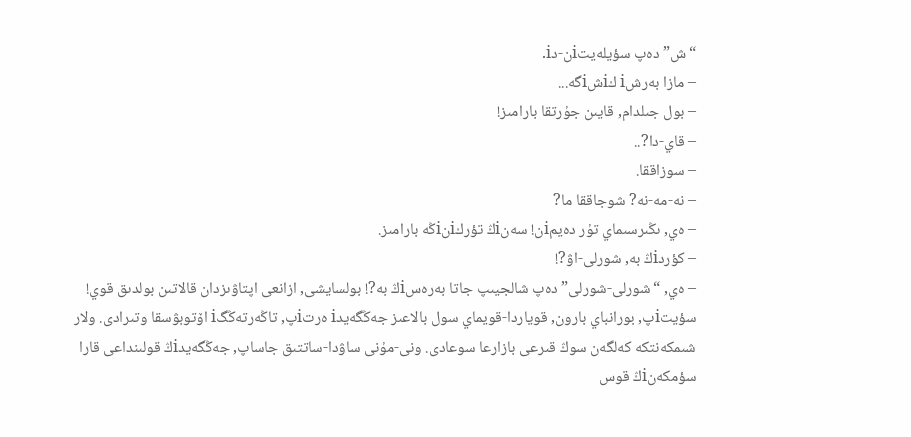“ش” دەپ سؤيلەيتiن-دi.
– مازا بەرشi كiشiگە...
– بول جىلدام, قايىن جۇرتقا بارامىز!
– قاي-دا?..
– سوزاققا.
– نە-مە-نە? شوجاققا ما?
– ەي, ىڭىرسىماي تۇر دەيمiن! سەنiڭ تؤركiنiڭە بارامىز.
– كؤردiڭ بە, شورلى-اۋ?!
– ەي, “شورلى-شورلى” دەپ شالجيىپ جاتا بەرەسiڭ بە?! بولسايشى, ازانعى اپتاۋىزدان قالاتىن بولدىق قوي!
سؤيتiپ, بورانباي بارون, قوياردا-قويماي سول بالاعىز جەڭگەيدi ەرتiپ, تاڭەرتەڭگi اۆتوبۋسقا وتىرادى. ولار شىمكەنتكە كەلگەن سوڭ قىرعى بازارعا سوعادى. ونى-مۇنى ساۋدا-ساتتىق جاساپ, جەڭگەيدiڭ قولىنداعى قارا سؤمكەنiڭ قوس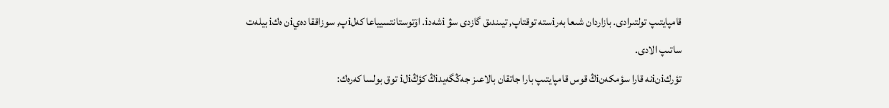قامپايتىپ تولتىرادى. بازاردان شىعا بەرiستە توقتاپ, تيىندىق گازدى سۋ iشەدi. اۆتوستانتسيياعا كەلiپ, سوزاققا دەيiن ەكi بيلەت ساتىپ الادى.
تؤركiنiنە قارا سؤمكەنiڭ قوس قامپايتىپ بارا جاتقان بالاعىز جەڭگەيدiڭ كؤڭiلi توق بولسا كەرەك: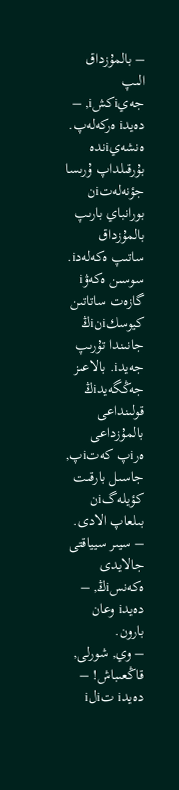– بالمۇزداق الىپ جەيiكشi, – دەيدi ەركەلەپ.
ەنشەيiندە بۇرقىلداپ ۇرىسا جؤنەلەتiن بورانباي بارىپ بالمۇزداق ساتىپ ەكەلەدi. سوسىن ەكەۋi گازەت ساتاتىن كيوسكiنiڭ جانىندا تۇرىپ جەيدi. بالاعىز جەڭگەيدiڭ قولىنداعى بالمۇزداعى ەرiپ كەتiپ, جاسىل بارقىت كؤيلەگiن بىلعاپ الادى.
– سيىر سيياقتى جالايدى ەكەنسiڭ, – دەيدi وعان بارون.
– وي, شورلى, قاڭعىباش! – دەيدi تiلi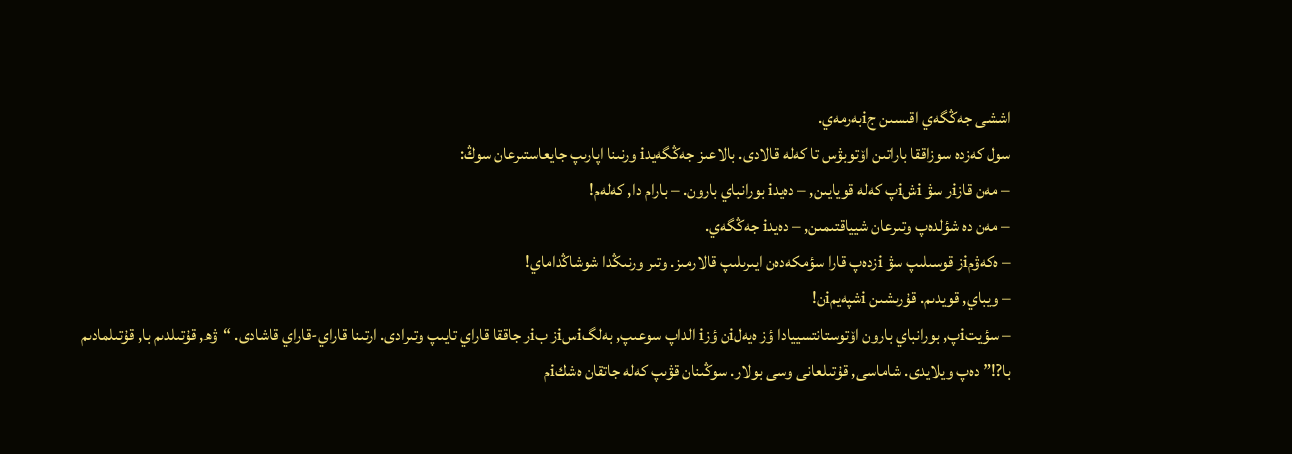اششى جەڭگەي اقىسىن جiبەرمەي.
سول كەزدە سوزاققا باراتىن اۆتوبۋس تا كەلە قالادى. بالاعىز جەڭگەيدi ورنىنا اپارىپ جايعاستىرعان سوڭ:
– مەن قازiر سۋ iشiپ كەلە قويايىن, – دەيدi بورانباي بارون. – بارام دا, كەلەم!
– مەن دە شؤلدەپ وتىرعان شيياقتىمىن, – دەيدi جەڭگەي.
– ەكەۋمiز قوسىلىپ سۋ iزدەپ قارا سؤمكەدەن ايىرىلىپ قالارمىز. وتىر ورنىڭدا شوشاڭداماي!
– ويباي, قويدىم. قۇرىشىن iشپەيمiن!
– سؤيتiپ, بورانباي بارون اۆتوستانتسييادا ؤز ەيەلiن ؤزi الداپ سوعىپ, بەلگiسiز بiر جاققا قاراي تايىپ وتىرادى. ارتىنا قاراي-قاراي قاشادى. “ۋھ, قۇتىلدىم با, قۇتىلمادىم با?!” دەپ ويلايدى. شاماسى, قۇتىلعانى وسى بولار. سوڭىنان قۋىپ كەلە جاتقان ەشكiم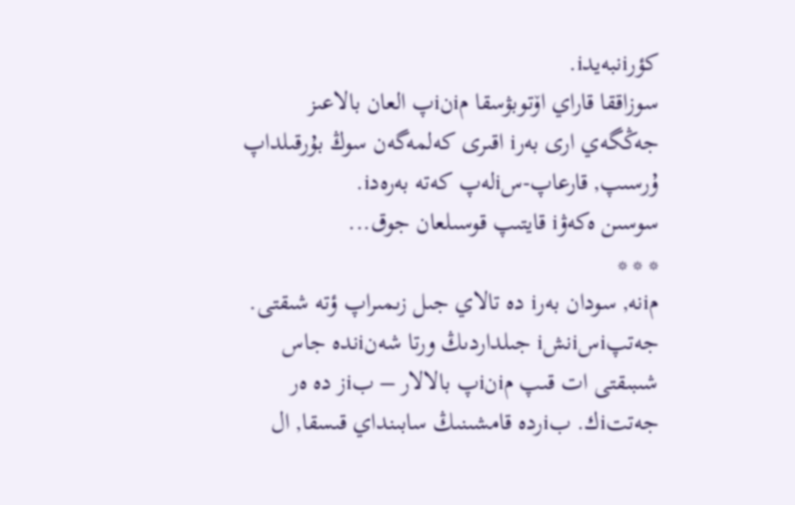كؤرiنبەيدi.
سوزاققا قاراي اۆتوبۋسقا مiنiپ العان بالاعىز جەڭگەي ارى بەرi اقىرى كەلمەگەن سوڭ بۇرقىلداپ ۇرسىپ, قارعاپ-سiلەپ كەتە بەرەدi.
سوسىن ەكەۋi قايتىپ قوسىلعان جوق...
* * *
مiنە, سودان بەرi دە تالاي جىل زىمىراپ ؤتە شىقتى. جەتپiسiنشi جىلداردىڭ ورتا شەنiندە جاس شىبىقتى ات قىپ مiنiپ بالالار – بiز دە ەر جەتتiك. بiردە قامشىنىڭ سابىنداي قىسقا, ال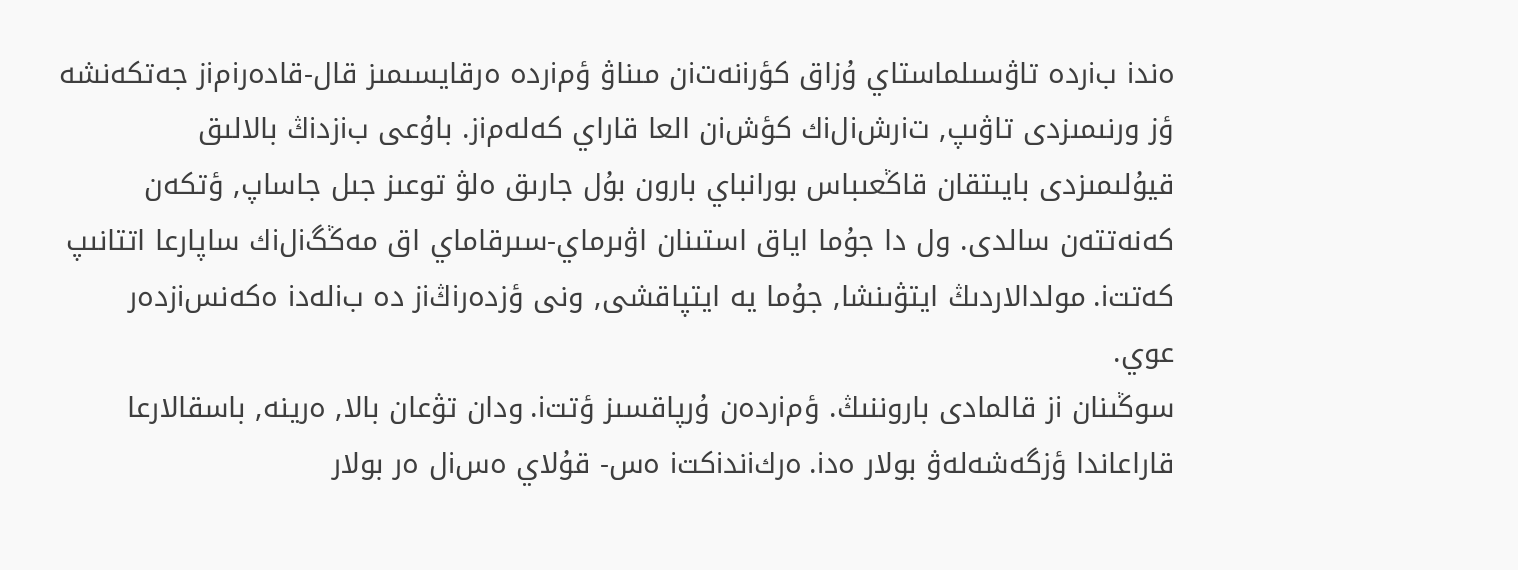ەندi بiردە تاۋسىلماستاي ۇزاق كؤرiنەتiن مىناۋ ؤمiردە ەرقايسىمىز قال-قادەرiمiز جەتكەنشە ؤز ورنىمىزدى تاۋىپ, تiرشiلiك كؤشiن العا قاراي كەلەمiز. باۇعى بiزدiڭ بالالىق قيۇلىمىزدى بايىتقان قاڭعىباس بورانباي بارون بۇل جارىق ەلۋ توعىز جىل جاساپ, ؤتكەن كەنەتتەن سالدى. ول دا جۇما اياق استىنان اۋىرماي-سىرقاماي اق مەڭگiلiك ساپارعا اتتانىپ كەتتi. مولدالاردىڭ ايتۋىنشا, جۇما يە ايتپاقشى, ونى ؤزدەرiڭiز دە بiلەدi ەكەنسiزدەر عوي.
سوڭىنان iز قالمادى باروننىڭ. ؤمiردەن ۇرپاقسىز ؤتتi. ودان تۋعان بالا, ەرينە, باسقالارعا قاراعاندا ؤزگەشەلەۋ بولار ەدi. ەركiندiكتi ەس- قۇلاي ەسiل ەر بولار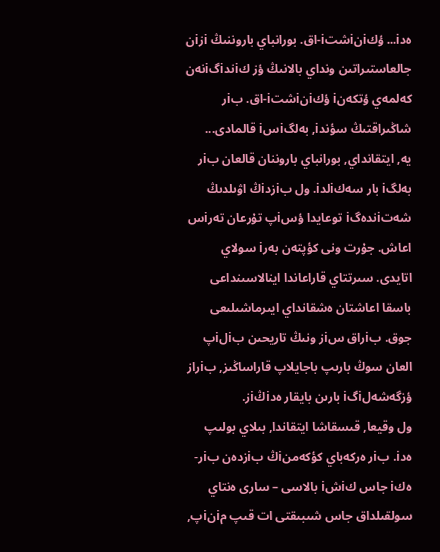ەدi... ؤكiنiشتi-اق. بورانباي باروننىڭ iزiن جالعاستىراتىن ونداي بالانىڭ ؤز كiندiگiنەن كەلمەي ؤتكەنi ؤكiنiشتi-اق. بiر شاڭىراقتىڭ سؤندi, بەلگiسi قالمادى...
يە, ايتقانداي, بورانباي باروننان قالعان بiر بەلگi بار سەكiلدi. ول بiزدiڭ اۋىلدىڭ شەتiندەگi توعايدا ؤسiپ تۇرعان تەرiس اعاش. جۇرت ونى كؤپتەن بەرi سولاي اتايدى. سىرتتاي قاراعاندا اينالاسىنداعى باسقا اعاشتان ەشقانداي ايىرماشىلىعى جوق. بiراق سiز ونىڭ تاريحىن بiلiپ العان سوڭ بارىپ باجايلاپ قاراساڭىز, بiراز ؤزگەشەلiگi بارىن بايقار ەدiڭiز.
ول وقيعا, قىسقاشا ايتقاندا, بىلاي بولىپ ەدi. بiر ەركەباي كؤكەمنiڭ بiزدەن بiر-ەكi جاس كiشi بالاسى – سارى ەنتاي سولقىلداق جاس شىبىقتى ات قىپ مiنiپ,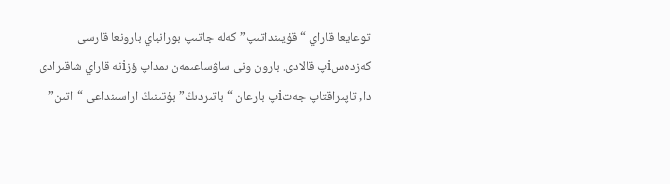توعايعا قاراي “قۇيىنداتىپ” كەلە جاتىپ بورانباي بارونعا قارسى كەزدەسiپ قالادى. بارون ونى ساۋساعىمەن ىمداپ ؤزiنە قاراي شاقىرادى دا, تاپىراقتاپ جەتiپ بارعان “باتىردىڭ” بۇتىنىڭ اراسىنداعى “اتىن”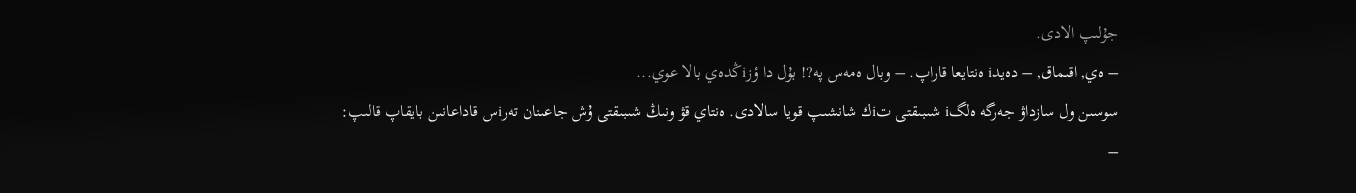جۇلىپ الادى.
– ەي, اقىماق, – دەيدi ەنتايعا قاراپ. – وبال ەمەس پە?! بۇل دا ؤزiڭدەي بالا عوي...
سوسىن ول سازداۋ جەرگە ەلگi شىبىقتى تiك شانشىپ قويا سالادى. ەنتاي قۋ ونىڭ شىبىقتى ۇش جاعىنان تەرiس قاداعانىن بايقاپ قالىپ:
–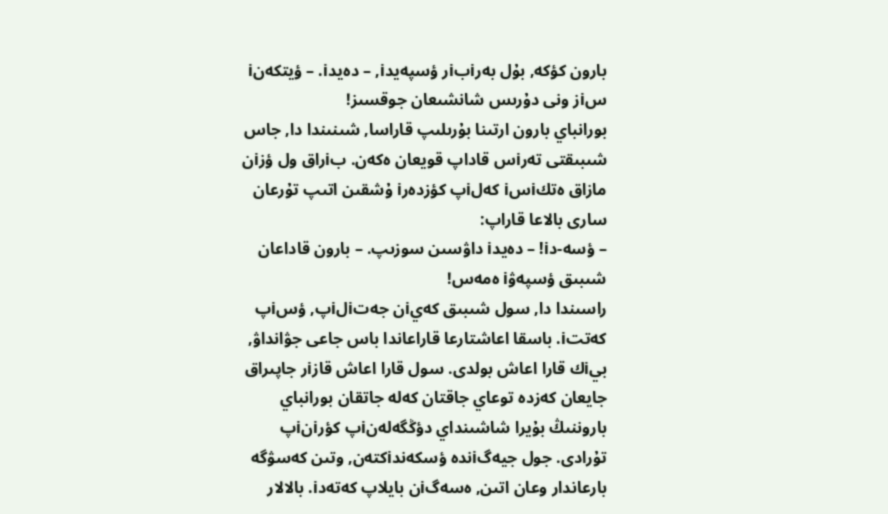بارون كؤكە, بۇل بەرiبiر ؤسپەيدi, – دەيدi. – ؤيتكەنi سiز ونى دۇرىس شانشىعان جوقسىز!
بورانباي بارون ارتىنا بۇرىلىپ قاراسا, شىنىندا دا, جاس شىبىقتى تەرiس قاداپ قويعان ەكەن. بiراق ول ؤزiن مازاق ەتكiسi كەلiپ كؤزدەرi ۇشقىن اتىپ تۇرعان سارى بالاعا قاراپ:
– ؤسە-دi! – دەيدi داۋسىن سوزىپ. – بارون قاداعان شىبىق ؤسپەۋi ەمەس!
راسىندا دا, سول شىبىق كەيiن جەتiلiپ, ؤسiپ كەتتi. باسقا اعاشتارعا قاراعاندا باس جاعى جۋانداۋ, بيiك قارا اعاش بولدى. سول قارا اعاش قازiر جاپىراق جايعان كەزدە توعاي جاقتان كەلە جاتقان بورانباي باروننىڭ بۇيرا شاشىنداي دؤڭگەلەنiپ كؤرiنiپ تۇرادى. جول جيەگiندە ؤسكەندiكتەن, وتىن كەسۋگە بارعاندار وعان اتىن, ەسەگiن بايلاپ كەتەدi. بالالار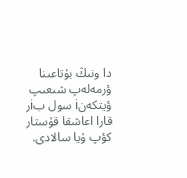دا ونىڭ بۇتاعىنا ؤرمەلەپ شىعىپ ؤيتكەنi سول بiر قارا اعاشقا قۇستار كؤپ ۇيا سالادى.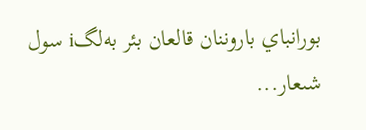بورانباي باروننان قالعان بئر بەلگi سول شىعار...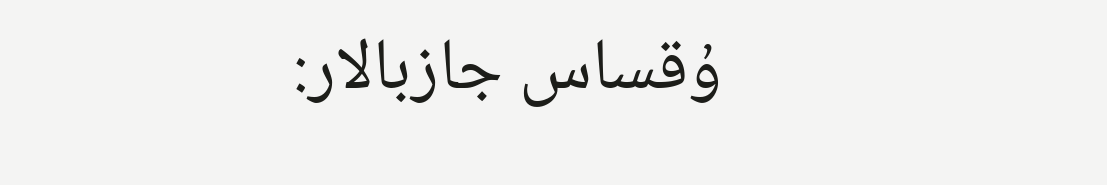ۇقساس جازبالار: